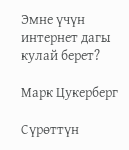Эмне үчүн интернет дагы кулай берет?

Марк Цукерберг

Сүрөттүн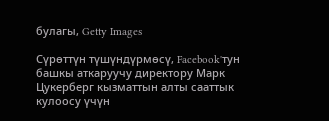булагы, Getty Images

Сүрөттүн түшүндүрмөсү, Facebook'тун башкы аткаруучу директору Марк Цукерберг кызматтын алты сааттык кулоосу үчүн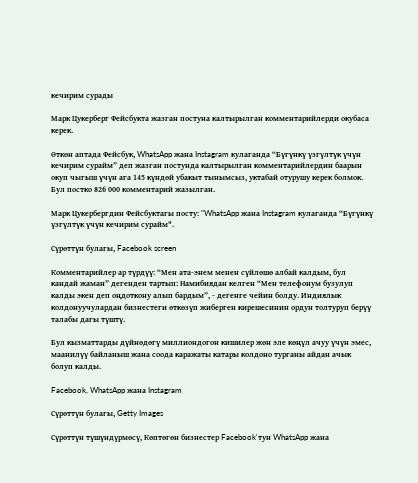кечирим сурады

Марк Цукерберг Фейсбукта жазган постуна калтырылган комментарийлерди окубаса керек.

Өткөн аптада Фейсбук, WhatsApp жана Instagram кулаганда “Бүгүнкү үзгүлтүк үчүн кечирим сурайм” деп жазган постунда калтырылган комментарийлердин баарын окуп чыгыш үчүн ага 145 күндөй убакыт тынымсыз, уктабай отурушу керек болмок. Бул постко 826 000 комментарий жазылган.

Марк Цукербергдин Фейсбуктагы посту: "WhatsApp жана Instagram кулаганда “Бүгүнкү үзгүлтүк үчүн кечирим сурайм".

Сүрөттүн булагы, Facebook screen

Комментарийлер ар түрдүү: “Мен ата-энем менен сүйлөшө албай калдым, бул кандай жаман” дегенден тартып: Намибиядан келген “Мен телефонум бузулуп калды экен деп оңдоткону алып бардым”, - дегенге чейин болду. Индиялык колдонуучулардан бизнестеги өткөзүп жиберген кирешесинин ордун толтуруп берүү талабы дагы түштү.

Бул кызматтарды дүйнөдөгү миллиондогон кишилер жөн эле көңүл ачуу үчүн эмес, маанилүү байланыш жана соода каражаты катары колдоно турганы айдан ачык болуп калды.

Facebook, WhatsApp жана Instagram

Сүрөттүн булагы, Getty Images

Сүрөттүн түшүндүрмөсү, Көптөгөн бизнестер Facebook'тун WhatsApp жана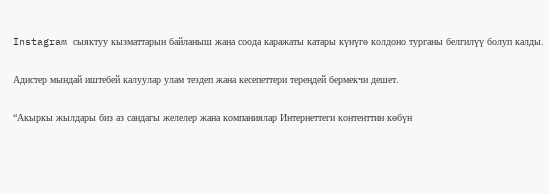Instagram сыяктуу кызматтарын байланыш жана соода каражаты катары күнүгө колдоно турганы белгилүү болуп калды.

Адистер мындай иштебей калуулар улам тездеп жана кесепеттери тереңдей бермекчи дешет.

“Акыркы жылдары биз аз сандагы желелер жана компаниялар Интернеттеги контенттин көбүн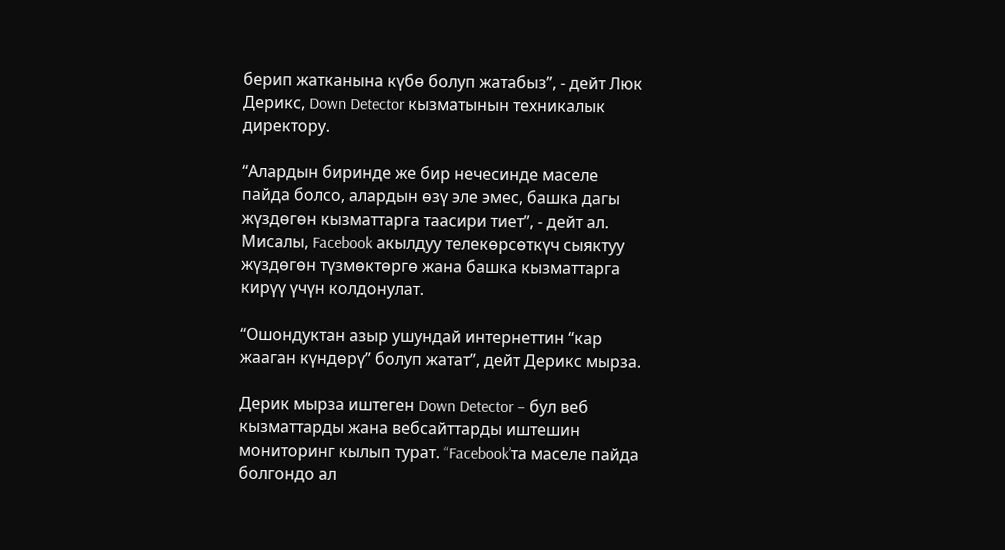берип жатканына күбө болуп жатабыз”, - дейт Люк Дерикс, Down Detector кызматынын техникалык директору.

“Алардын биринде же бир нечесинде маселе пайда болсо, алардын өзү эле эмес, башка дагы жүздөгөн кызматтарга таасири тиет”, - дейт ал. Мисалы, Facebook акылдуу телекөрсөткүч сыяктуу жүздөгөн түзмөктөргө жана башка кызматтарга кирүү үчүн колдонулат.

“Ошондуктан азыр ушундай интернеттин “кар жааган күндөрү” болуп жатат”, дейт Дерикс мырза.

Дерик мырза иштеген Down Detector – бул веб кызматтарды жана вебсайттарды иштешин мониторинг кылып турат. “Facebook’та маселе пайда болгондо ал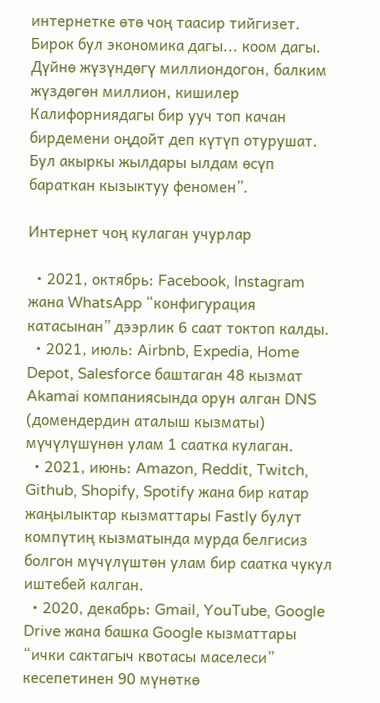интернетке өтө чоң таасир тийгизет. Бирок бул экономика дагы... коом дагы. Дүйнө жүзүндөгү миллиондогон, балким жүздөгөн миллион, кишилер Калифорниядагы бир ууч топ качан бирдемени оңдойт деп күтүп отурушат. Бул акыркы жылдары ылдам өсүп бараткан кызыктуу феномен”.

Интернет чоң кулаган учурлар

  • 2021, октябрь: Facebook, Instagram жана WhatsApp “конфигурация катасынан” дээрлик 6 саат токтоп калды.
  • 2021, июль: Airbnb, Expedia, Home Depot, Salesforce баштаган 48 кызмат Akamai компаниясында орун алган DNS (домендердин аталыш кызматы) мүчүлүшүнөн улам 1 саатка кулаган.
  • 2021, июнь: Amazon, Reddit, Twitch, Github, Shopify, Spotify жана бир катар жаңылыктар кызматтары Fastly булут компүтиң кызматында мурда белгисиз болгон мүчүлүштөн улам бир саатка чукул иштебей калган.
  • 2020, декабрь: Gmail, YouTube, Google Drive жана башка Google кызматтары “ички сактагыч квотасы маселеси” кесепетинен 90 мүнөткө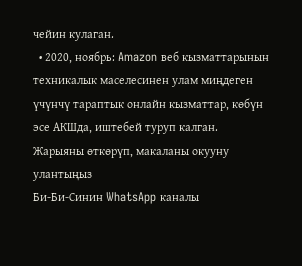чейин кулаган.
  • 2020, ноябрь: Amazon веб кызматтарынын техникалык маселесинен улам миңдеген үчүнчү тараптык онлайн кызматтар, көбүн эсе АКШда, иштебей туруп калган.
Жарыяны өткөрүп, макаланы окууну улантыңыз
Би-Би-Синин WhatsApp каналы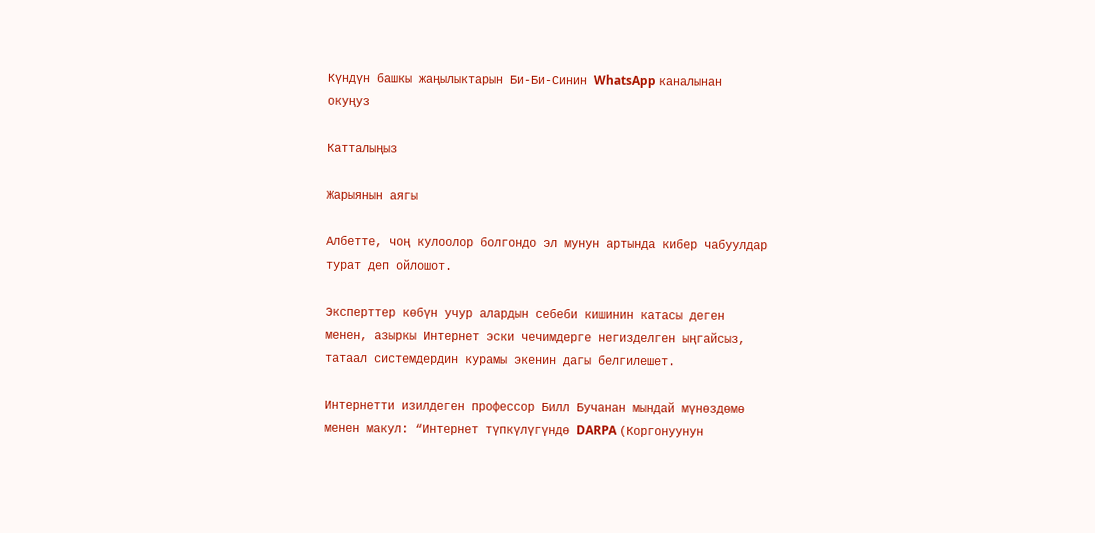Күндүн башкы жаңылыктарын Би-Би-Синин WhatsApp каналынан окуңуз

Катталыңыз

Жарыянын аягы

Албетте, чоң кулоолор болгондо эл мунун артында кибер чабуулдар турат деп ойлошот.

Эксперттер көбүн учур алардын себеби кишинин катасы деген менен, азыркы Интернет эски чечимдерге негизделген ыңгайсыз, татаал системдердин курамы экенин дагы белгилешет.

Интернетти изилдеген профессор Билл Бучанан мындай мүнөздөмө менен макул: “Интернет түпкүлүгүндө DARPA (Коргонуунун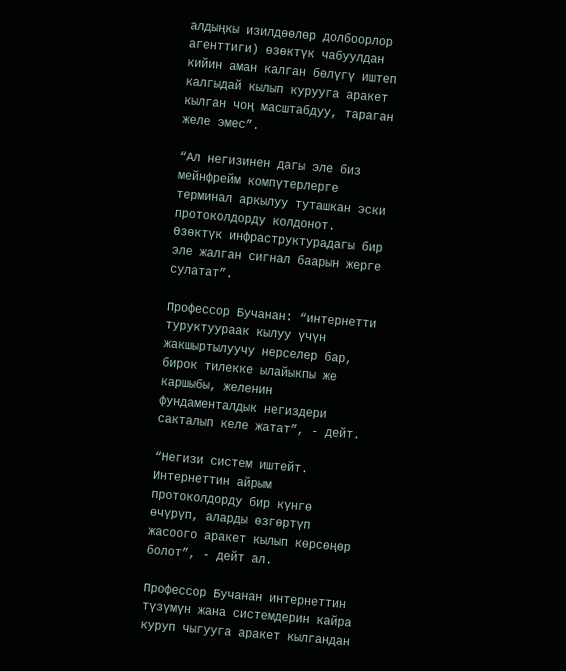алдыңкы изилдөөлөр долбоорлор агенттиги) өзөктүк чабуулдан кийин аман калган бөлүгү иштеп калгыдай кылып курууга аракет кылган чоң масштабдуу, тараган желе эмес”.

“Ал негизинен дагы эле биз мейнфрейм компүтерлерге терминал аркылуу туташкан эски протоколдорду колдонот. Өзөктүк инфраструктурадагы бир эле жалган сигнал баарын жерге сулатат”.

Профессор Бучанан: “интернетти туруктуураак кылуу үчүн жакшыртылуучу нерселер бар, бирок тилекке ылайыкпы же каршыбы, желенин фундаменталдык негиздери сакталып келе жатат”, - дейт.

“Негизи систем иштейт. Интернеттин айрым протоколдорду бир күнгө өчүрүп, аларды өзгөртүп жасоого аракет кылып көрсөңөр болот”, - дейт ал.

Профессор Бучанан интернеттин түзүмүн жана системдерин кайра куруп чыгууга аракет кылгандан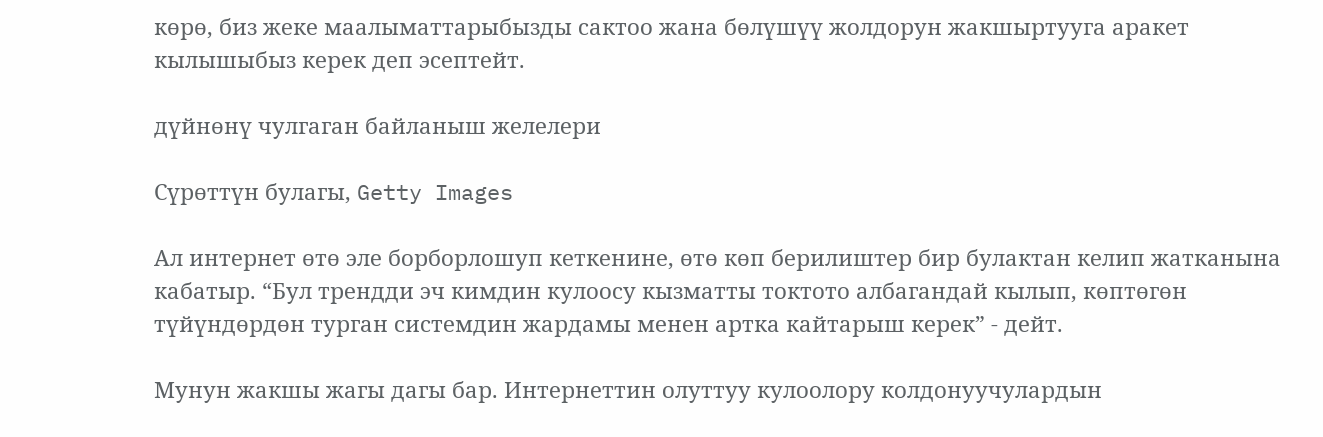көрө, биз жеке маалыматтарыбызды сактоо жана бөлүшүү жолдорун жакшыртууга аракет кылышыбыз керек деп эсептейт.

дүйнөнү чулгаган байланыш желелери

Сүрөттүн булагы, Getty Images

Ал интернет өтө эле борборлошуп кеткенине, өтө көп берилиштер бир булактан келип жатканына кабатыр. “Бул трендди эч кимдин кулоосу кызматты токтото албагандай кылып, көптөгөн түйүндөрдөн турган системдин жардамы менен артка кайтарыш керек” - дейт.

Мунун жакшы жагы дагы бар. Интернеттин олуттуу кулоолору колдонуучулардын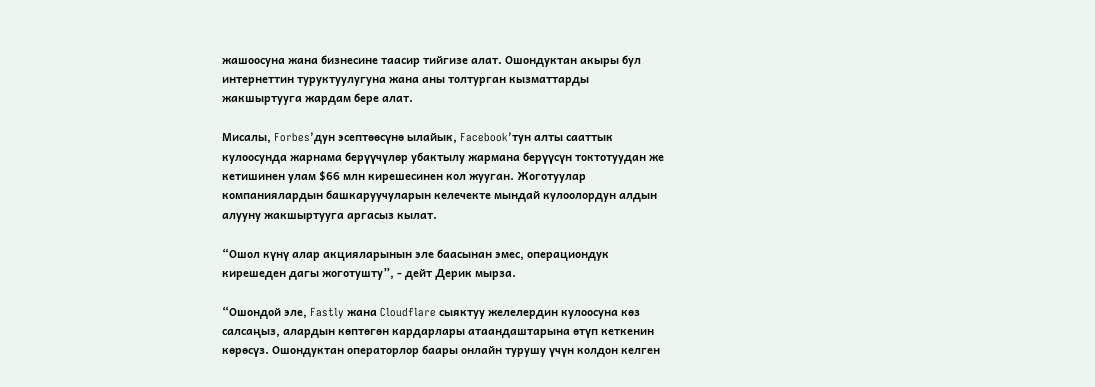жашоосуна жана бизнесине таасир тийгизе алат. Ошондуктан акыры бул интернеттин туруктуулугуна жана аны толтурган кызматтарды жакшыртууга жардам бере алат.

Мисалы, Forbes’дун эсептөөсүнө ылайык, Facebook’тун алты сааттык кулоосунда жарнама берүүчүлөр убактылу жармана берүүсүн токтотуудан же кетишинен улам $66 млн кирешесинен кол жууган. Жоготуулар компаниялардын башкаруучуларын келечекте мындай кулоолордун алдын алууну жакшыртууга аргасыз кылат.

“Ошол күнү алар акцияларынын эле баасынан эмес, операциондук кирешеден дагы жоготушту”, - дейт Дерик мырза.

“Ошондой эле, Fastly жана Cloudflare сыяктуу желелердин кулоосуна көз салсаңыз, алардын көптөгөн кардарлары атаандаштарына өтүп кеткенин көрөсүз. Ошондуктан операторлор баары онлайн турушу үчүн колдон келген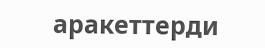аракеттерди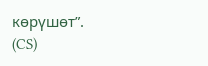көрүшөт”. (CS)